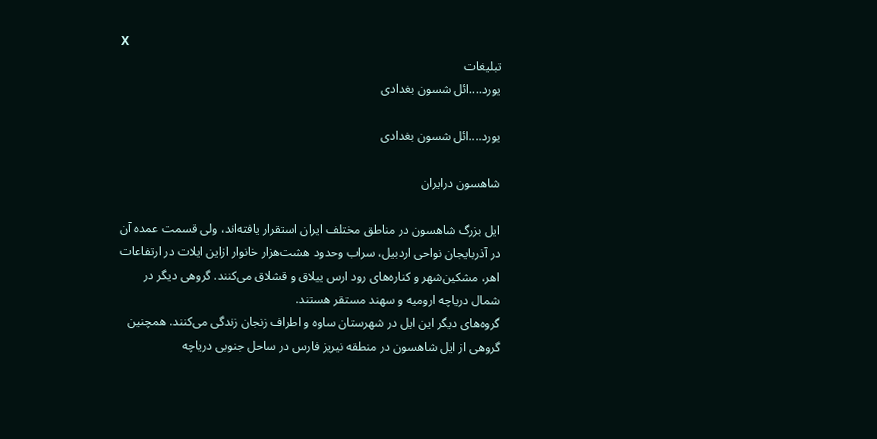X
تبلیغات
یورد....ائل شسون بغدادی

یورد....ائل شسون بغدادی

شاهسون درایران

ایل بزرگ شاهسون در مناطق مختلف ایران استقرار یافته‌اند، ولی قسمت عمده آن در آذربایجان نواحی اردبیل، سراب وحدود هشت‌هزار خانوار ازاین ایلات در ارتفاعات اهر، مشکین‌شهر و کناره‌های رود ارس ییلاق و قشلاق می‌کنند. گروهی دیگر در شمال دریاچه ارومیه و سهند مستقر هستند.
گروه‌های دیگر این ایل در شهرستان ساوه و اطراف زنجان زندگی می‌کنند. همچنین گروهی از ایل شاهسون در منطقه نیریز فارس در ساحل جنوبی دریاچه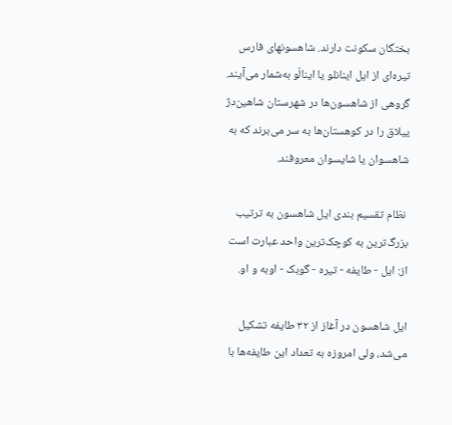بختگان سکونت دارند. شاهسونهای فارس تیره‌ای از ایل اینانلو یا اینالّو به‌شمار می‌آیند. گروهی از شاهسون‌ها در شهرستان شاهین‌دژ ییلاق را در کوهستان‌ها به سر می‌برند که به شاهسوان یا شایسوان معروفند.

 نظام تقسیم بندی ایل شاهسون به ترتیب بزرگ‌ترین به کوچک‌ترین واحد عبارت است از: ایل - طایفه - تیره - گوبک - اوبه و او.

ایل شاهسون در آغاز از ۳۲ طایفه تشکیل می‌شد، ولی امروزه به تعداد این طایفه‌ها با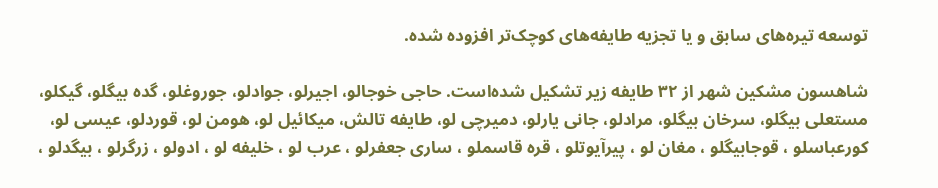توسعه تیره‌های سابق و یا تجزیه طایفه‌های کوچک‌تر افزوده شده.

شاهسون مشکین شهر از ۳۲ طایفه زیر تشکیل شده‌است. حاجی خوجالو، اجیرلو، جوادلو، جوروغلو، گده بیگلو، گیکلو، مستعلی بیگلو، سرخان بیگلو، مرادلو، جانی یارلو، دمیرچی لو، طایفه تالش، میکائیل لو، هومن لو، قوردلو، عیسی لو، کورعباسلو ، قوجابیگلو ، مغان لو ، پیرآیوتلو ، قره قاسملو ، ساری جعفرلو ، عرب لو ، خلیفه لو ، ادولو ، زرگرلو ، بیگدلو ،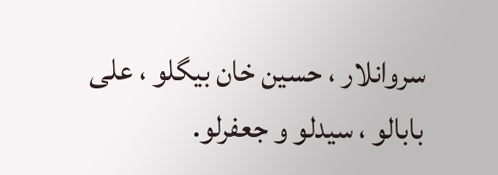سروانلار ، حسین خان بیگلو ، علی بابالو ، سیدلو و جعفرلو.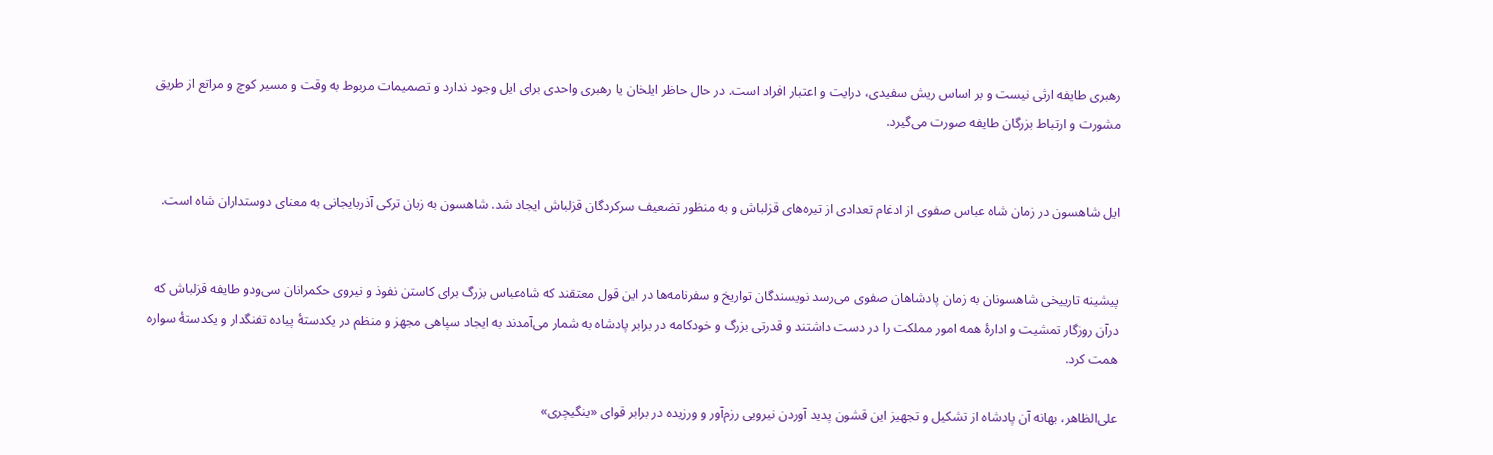رهبری طایفه ارثی نیست و بر اساس ریش سفیدی، درایت و اعتبار افراد است. در حال حاظر ایلخان یا رهبری واحدی برای ایل وجود ندارد و تصمیمات مربوط به وقت و مسیر کوچ و مراتع از طریق مشورت و ارتباط بزرگان طایفه صورت می‌گیرد.


ایل شاهسون در زمان شاه عباس صفوی از ادغام تعدادی از تیره‌های قزلباش و به منظور تضعیف سرکردگان قزلباش ایجاد شد. شاهسون به زبان ترکی آذربایجانی به معنای دوستداران شاه است.


پیشینه‌ تارییخی شاهسونان به زمان پادشاهان صفوی می‌رسد نویسندگان تواریخ و سفرنامه‌ها در این قول معتقند که شاه‌عباس بزرگ برای کاستن نفوذ و نیروی حکمرانان سی‌ودو طایفه‌ قزلباش که درآن روزگار تمشیت و ادارهٔ همه‌ امور مملکت را در دست داشتند و قدرتی بزرگ و خودکامه در برابر پادشاه به شمار می‌آمدند به ایجاد سپاهی مجهز و منظم در یکدستهٔ پیاده تفنگدار و یکدستهٔ سواره همت کرد.

علی‌الظاهر، بهانه‌ آن پادشاه از تشکیل و تجهیز این قشون پدید آوردن نیرویی رزم‌آور و ورزیده در برابر قوای «ینگیچری»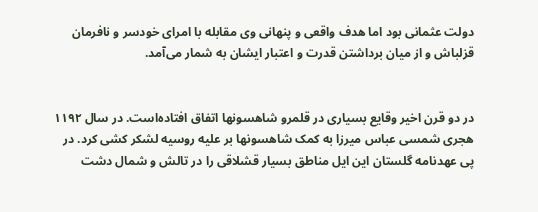دولت عثمانی بود اما هدف واقعی و پنهانی وی مقابله با امرای خودسر و نافرمان قزلباش و از میان برداشتن قدرت و اعتبار ایشان به شمار می‌آمد.


در دو قرن اخیر وقایع بسیاری در قلمرو شاهسونها اتفاق افتاده‌است. در سال ۱۱۹۲ هجری شمسی عباس میرزا به کمک شاهسونها بر علیه روسیه لشکر کشی کرد. در پی عهدنامه گلستان این ایل مناطق بسیار قشلاقی را در تالش و شمال دشت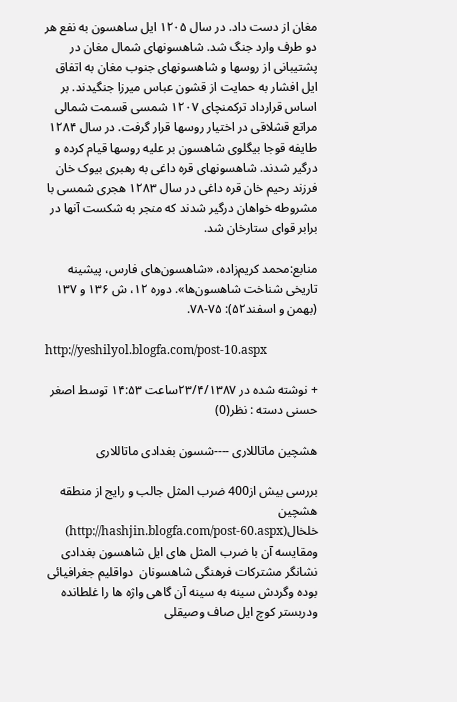مغان از دست داد. در سال ۱۲۰۵ ایل ساهسون به نفع هر دو طرف وارد جنگ شد. شاهسونهای شمال مغان در پشتیبانی از روسها و شاهسونهای جنوب مغان به اتفاق ایل افشار به حمایت از قشون عباس میرزا جنگیدند. بر اساس قرارداد ترکمنچای ۱۲۰۷ شمسی قسمت شمالی مراتع قشلاقی در اختیار روسها قرار گرفت. در سال ۱۲۸۴ طایفه قوجا بیگلوی شاهسون بر علیه روسها قیام کرده و درگیر شدند. شاهسونهای قره داغی به رهبری بیوک خان فرزند رحیم خان قره داغی در سال ۱۲۸۳ هجری شمسی با مشروطه خواهان درگیر شدند که منجر به شکست آنها در برابر قوای ستارخان شد.

منابع:محمد کریم‌زاده، «شاهسون‌های فارس، پیشینه تاریخی شناخت شاهسون‌ها». دوره ۱۲، ش ۱۳۶ و ۱۳۷ (بهمن و اسفند۵۲): ۷۵-۷۸.

http://yeshilyol.blogfa.com/post-10.aspx

+ نوشته شده در ۲۳/۴/۱۳۸۷ساعت ۱۴:۵۳ توسط اصغر حسنی دسته : نظر(0)

هشچین ماتاللاری ----شسون بغدادی ماتاللاری

بررسی بیش از400 ضرب المثل جالب و رایج از منطقه هشچین خلخال(http://hashjin.blogfa.com/post-60.aspx) ومقایسه آن با ضرب المثل های ایل شاهسون بغدادی نشانگر مشترکات فرهنگی شاهسونان  دواقلیم جغرافیائی بوده وگردش سینه به سینه آن گاهی واژه ها را غلطانده ودربستر کوچ ایل صاف وصیقلی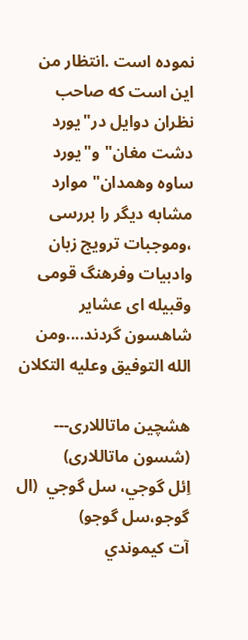نموده است .انتظار من این است که صاحب نظران دوایل در"یورد دشت مغان" و"یورد ساوه وهمدان" موارد مشابه دیگر را بررسی ،وموجبات ترویج زبان وادبیات وفرهنگ قومی وقبیله ای عشایر شاهسون گردند....ومن الله التوفیق وعلیه التکلان

هشچین ماتاللاری--- (شسون ماتاللاری)
اِئل گوجي، سل گوجي  (ال گوجو،سل گوجو)
آت كيموندي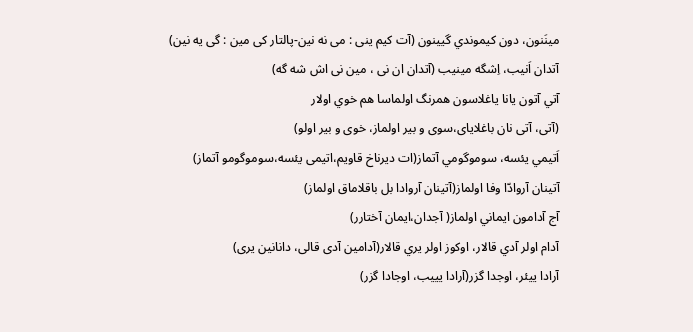مينَنون، دون كيموندي گيينون (آت کیم ینی : می نه نین-پالتار کی مین : گی یه نین)
آتدان اَنيب، اِشگه مينيب (آتدان ان نی ، مین نی اش شه گه)
آتي آتون يانا ياغلاسون همرنگ اولماسا هم خوي اولار
(آتی، آتی نان باغلایای،سوی و بیر اولماز، خوی و بیر اولو)
اَتيمي يئسه، سوموگومي آتماز(ات دیرناخ قاویم،اتیمی یئسه،سوموگومو آتماز)
آتينان آروادّا وفا اولماز(آتینان آروادا بل باقلاماق اولماز)
آج آدامون ايماني اولماز( آجدان،ایمان آختارر)
آدام اولر آدي قالار، اوكوز اولر يري قالار(آدامین آدی قالی، دانانین یری)
آرادا ييئر، اوجدا گزر(آرادا یییب، اوجادا گزر)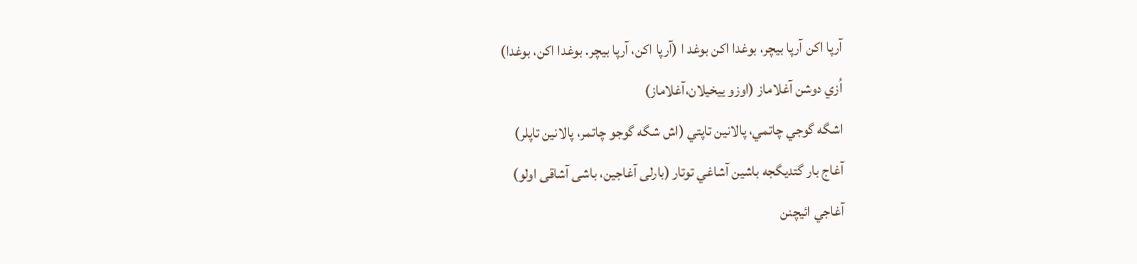آرپا اكن آرپا بيچر، بوغدا اكن بوغد ا (آرپا اكن، آرپا بيچر. بوغدا اكن، بوغدا)
اُزي دوشن آغلاماز (اوزو ییخیلان،آغلاماز)
اشگه گوجي چاتمي، پالانين تاپتي (اش شگه گوجو چاتمر، پالانین تاپلر)
آغاج بار گتديگجه باشين آشاغي توتار (بارلی آغاجین، باشی آشاقی اولو)
آغاجي ائيچنن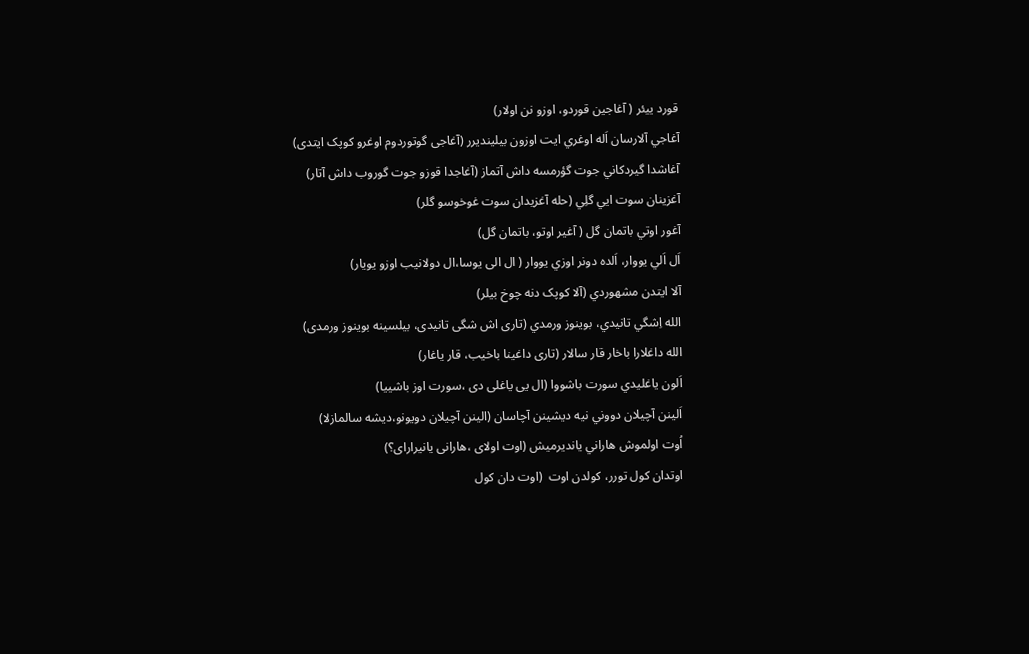قورد ييئر ( آغاجین قوردو، اوزو نن اولار)
آغاجي آلارسان اَله اوغري ايت اوزون بيلينديرر (آغاجی گوتوردوم اوغرو کوپک ایتدی)
آغاشدا گيردكاني جوت گؤرمسه داش آتماز (آغاجدا قوزو جوت گوروب داش آتار)
آغزينان سوت ايي گلِي (حله آغزیدان سوت غوخوسو گلر)
آغور اوتي باتمان گل ( آغیر اوتو، باتمان گل)
اَل اَلي يووار، اَلده دونر اوزي يووار ( ال الی یوسا،ال دولانیب اوزو یویار)
آلا ايتدن مشهوردي (آلا کوپک دنه چوخ بیلر)
الله اِشگي تانيدي، بوينوز ورمدي (تاری اش شگی تانیدی، بیلسینه بوینوز ورمدی)
الله داغلارا باخار قار سالار (تاری داغینا باخیب، قار یاغار)
اَلون ياغليدي سورت باشووا (ال یی یاغلی دی ،سورت اوز باشییا)
اَلينن آچيلان دووني نيه ديشينن آچاسان (الینن آچیلان دویونو،دیشه سالمازلا)
اُوت اولموش هاراني يانديرميش (اوت اولای ،هارانی یانیرارای؟)
اوتدان كول تورر، كولدن اوت  (اوت دان کول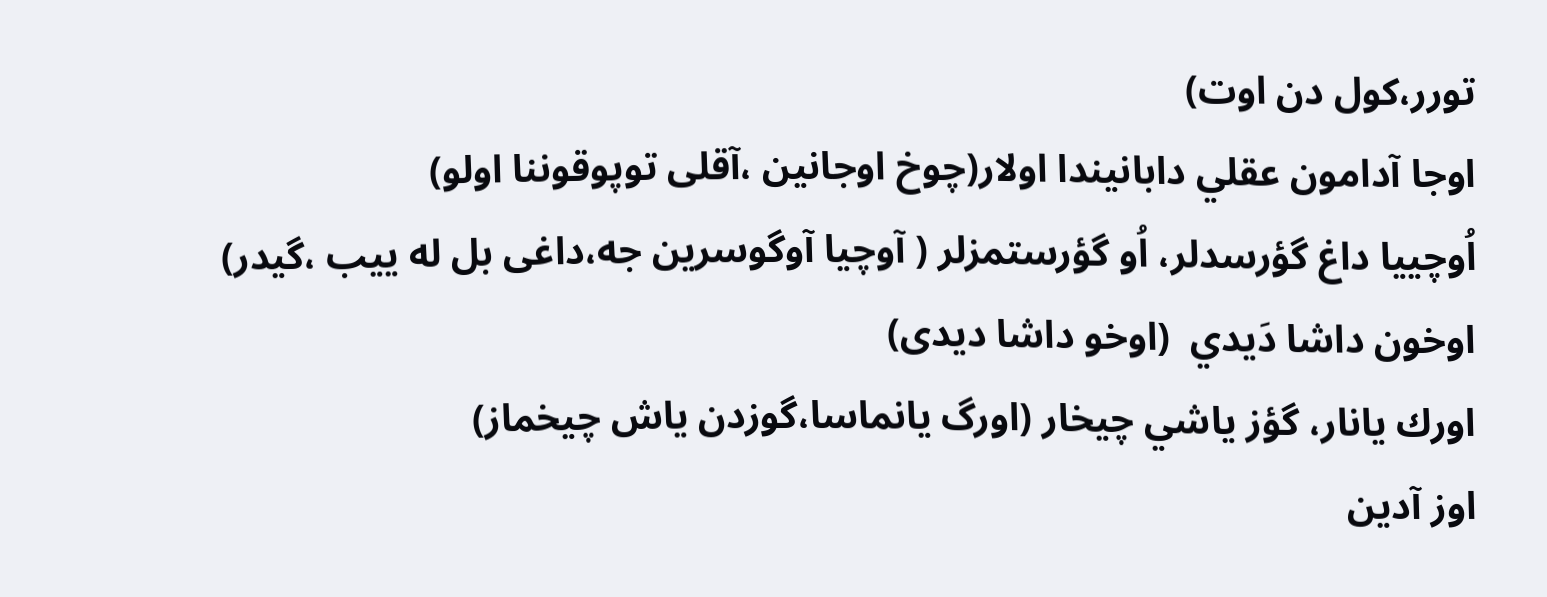تورر،کول دن اوت)
اوجا آدامون عقلي دابانيندا اولار(چوخ اوجانین ،آقلی توپوقوننا اولو)
اُوچييا داغ گؤرسدلر، اُو گؤرستمزلر ( آوچیا آوگوسرین جه،داغی بل له ییب ،گیدر)
اوخون داشا دَيدي  (اوخو داشا دیدی)
اورك يانار، گؤز ياشي چيخار (اورگ یانماسا،گوزدن یاش چیخماز)
اوز آدين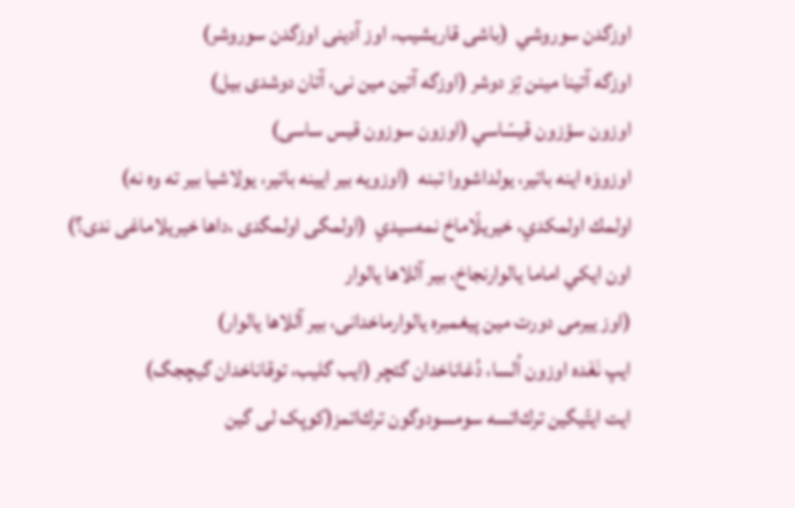اوزگدن سوروشي  (باشی قاریشیب، اوز آدینی اوزگدن سوروشر)
اوزگه آتينا مينن تِز دوشر (اوزگه آتین مین نی، آتان دوشدی بیل)
اوزون سؤزون قيسّاسي (اوزون سوزون قیس ساسی)
اوزووَه اينه باتير، يولداشووا تبنه  (اوزویه بیر ایینه باتیر، یولاشیا بیر ته وه نه)
اولمك اولمكدي، خيريلّاماخ نمه‌سيدي  (اولمگی اولمگدی ،داها خیریلاماغی ندی؟)
اون ايكي اماما يالوارنجاخ، بير آللاها يالوار
(اوز ییرمی دورت مین پیغمبره یالوارماخدانی، بیر آللاها یالوار)
ايپ نَغَده اوزون اُلسا، دُغاناخدان گئچر (ایب گلیب، توقاناخدان گیچجگ)
ايت ايتّيگين ترك‌اتسه سومسودوگون ترك‌اتمز(کوپک لی گین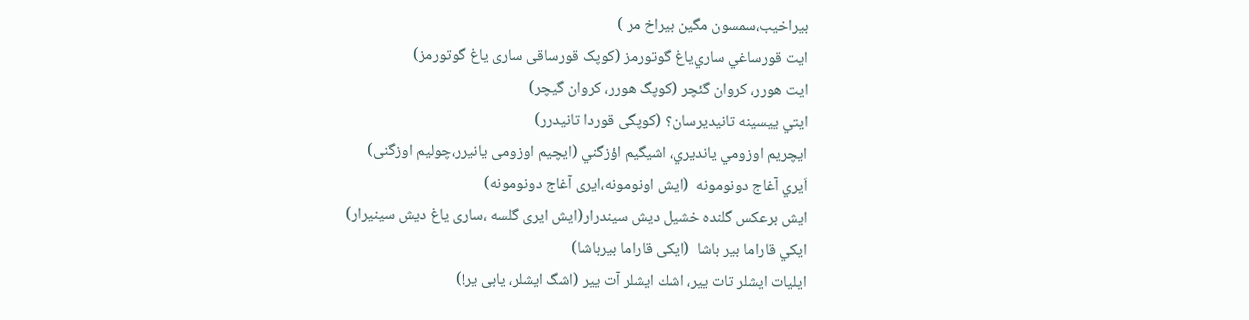بیراخیب،سمسون مگین بیراخ مر )
ايت قورساغي ساري‌ياغ گوتورمز (کوپک قورساقی ساری یاغ گوتورمز)
ايت هورر، كروان گئچر (کوپگ هورر، کروان گیچر)
ايتي ييسينه تانيديرسان؟ (کوپگی قوردا تانیدرر)
ايچريم اوزومي يانديري، اشيگيم اؤزگني (ایچیم اوزومی یانیرر،چولیم اوزگنی)
اَيري آغاج دونومونه  (ایش اونومونه،ایری آغاج دونومونه)
ايش برعكس گلنده خشيل ديش سيندرار(ایش ایری گلسه ،ساری یاغ دیش سینیرار)
ايكي قاراما بير باشا  (ایکی قاراما بیرباشا)
ايلیات ايشلر تات يير، اشك ايشلر آت يير (اشگ ایشلر، یابی یر!)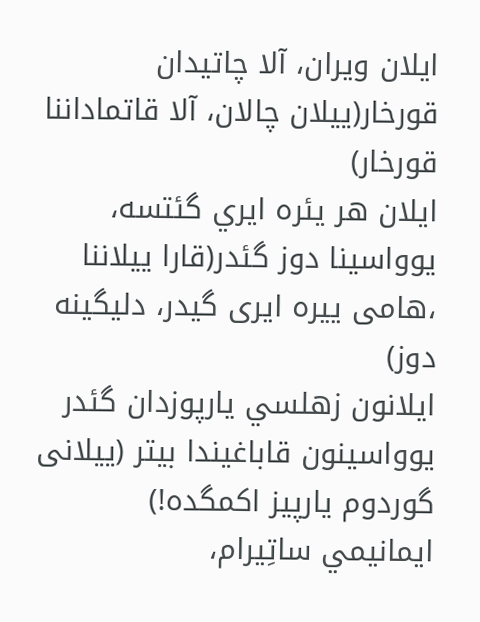ايلان ويران، آلا چاتيدان قورخار(ییلان چالان، آلا قاتماداننا قورخار)
ايلان هر يئره ايري گئتسه، يوواسينا دوز گئدر(قارا ییلاننا ،هامی ییره ایری گیدر، دلیگینه دوز)
ايلانون زهلسي يارپوزدان گئدر يوواسينون قاباغيندا بيتر (ییلانی گوردوم یارپیز اکمگده!)
ايمانيمي ساتِيرام،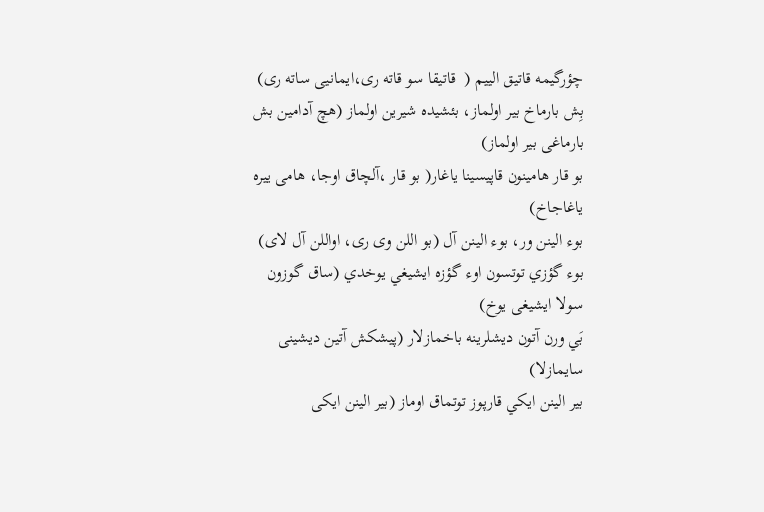چؤرگيمه قاتيق الييم (  قاتیقا سو قاته ری،ایمانیی ساته ری)
بِش بارماخ بير اولماز، بئشيده شيرين اولماز (هچ آدامین بش بارماغی بیر اولماز)
بو قار هامينون قاپيسينا ياغار( بو قار ،آلچاق اوجا، هامی ییره یاغاجاخ)
بوء الينن ور، بوء الينن آل (بو اللن وی ری، اواللن آل لای)
بوء گؤزي توتسون اوء گؤزه ايشيغي يوخدي (ساق گوزون سولا ایشیغی یوخ)
بَي ورن آتون ديشلرينه باخمازلار (پیشکش آتین دیشینی سایمازلا)
بير الينن ايكي قارپوز توتماق اوماز (بیر الینن ایکی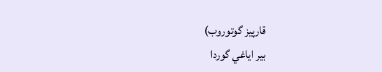قارپیز گوتوروب)
بير اياغي گوردا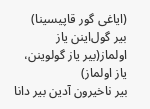(ایاغی گور قاپیسینا)
بير گول‌اينن ياز اولماز(بیر یاز گولوینن، یاز اولماز)
بير ناخيرون آدين بير دانا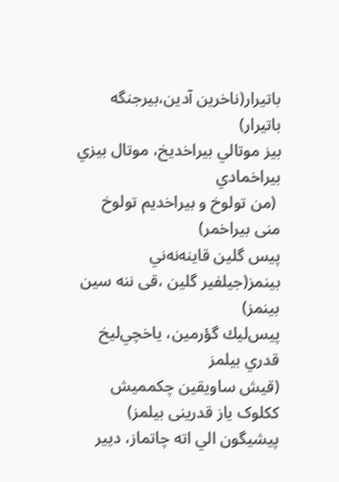باتيرار(ناخرین آدین،بیرجنگه باتیرار)
بيز موتالي بيراخديخ، موتال بيزي بيراخمادي
 (من تولوخ و بیراخدیم تولوخ منی بیراخمر)
پيس گلين قاينه‌نه‌ني بينمز(جیلفیر گلین ،قی ننه سین بینمز)
پيس‌ليك گؤرمين، ياخچي‌ليخ قدري بيلمز
(قیش ساویقین چکممیش ککلوک یاز قدرینی بیلمز)
پيشيگون الي اته چاتماز، ديير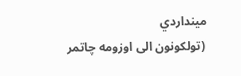ميندار‌دي
 (تولکونون الی اوزومه چاتمر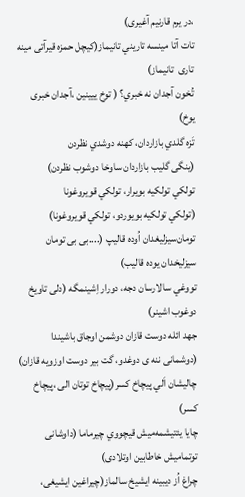،در یرم قارنیم آغیری)
تات آتا مينسه تاريني تانيماز(کیچل حمزه قیرآتی مینه تاری  تانیماز)
تُخون آجدان نه خبري؟ ( توخ ییینین ،آجدان خبری یوخ)
تَزه گلدي بازاردان، كهنه دوشدي نظردن
(ینگی گلیب بازاردان ساوخا دوشوب نظردن)
تولكي تولكيه بويرار، تولكي قويروغونا
(تولكي تولكيه بويوردو، تولكي قويروغونا)
تومان‌سيزليغدان اُوده قاليپ (....بی بی تومان سیزلیخدان یوده قالیب)
تووغي سالارسان دجه، دورار اِشينمگه (دلی تاویخ دوغوب اشینر)
جهد ائله دوست قازان دوشمن اوجاق باشيندا
(دوشمانی ننه ی دوغدو، گت بیر دوست اوزویه قازان)
چاليشان اَلي پيچاخ كسر(پیچاخ توتان الی ،پیچاخ کسر)
چايا يئتيشمه‌ميش قيچووي چيرماما (داوشانی توتمامیش خاطابین اوتلادی)
چراغ اُز ديبينه ايشيخ سالماز(چیراغین ایشیغی،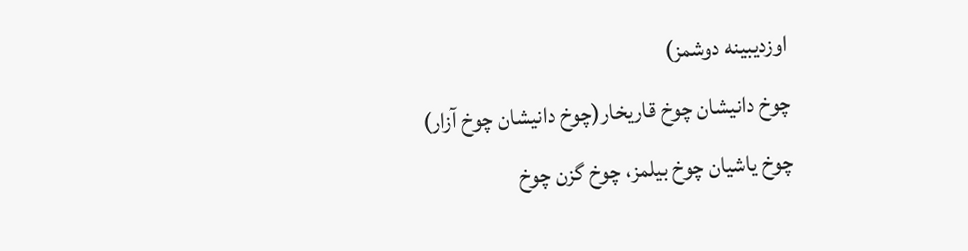اوزدیبینه دوشمز)
چوخ دانيشان چوخ قاريخار(چوخ دانیشان چوخ آزار)
چوخ ياشيان چوخ بيلمز، چوخ گزن چوخ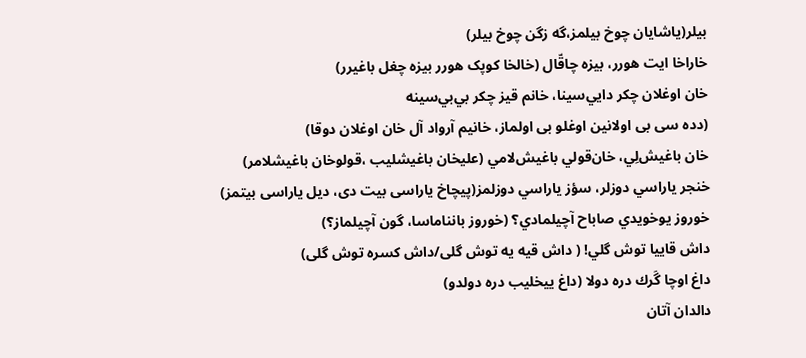بيلر(یاشایان چوخ بیلمز،گه زگن چوخ بیلر)
خاراخا ايت هورر، بيزه چاقّال (خالخا کوپک هورر بیزه چغل باغیرر)
خان اوغلان چكر دايي‌سينا، خانم قيز چكر بي‌بي‌سينه
(دده سی بی اولانین اوغلو بی اولماز، خانیم آرواد آل خان اوغلان دوقا)
خان باغيش‌لِي، خان‌قولي باغيش‌لامي (علیخان باغیشلیب ،قولوخان باغیشلامر)
خنجر ياراسي دوزلر، سؤز ياراسي دوزلمز(پیچاخ یاراسی بیت دی، دیل یاراسی بیتمز)
خوروز يوخويدي صاباح آچيلمادي؟ (خوروز بانناماسا، گون آچیلماز؟)
داش قاييا توش گلي! ( داش قیه یه توش گلی/داش کسره توش گلی)
داغ اوچا گَرك دره دولا (داغ ییخلیب دره دولدو)
دالدان آتان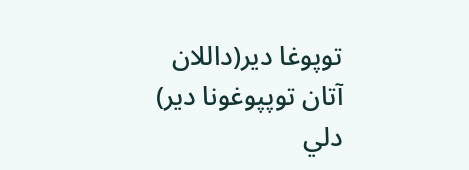توپوغا دير(داللان آتان توپپوغونا دیر)
دلي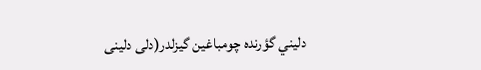دليني گؤرنده چومباغين گيزلدر(دلی دلینی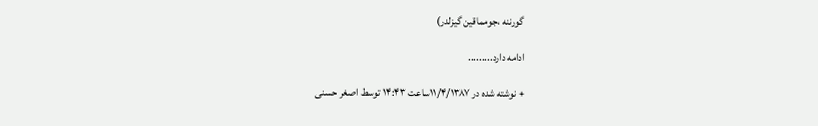گورننه ،جومماقین گیزلدر)

ادامه دارد.........

+ نوشته شده در ۱۱/۴/۱۳۸۷ساعت ۱۴:۴۳ توسط اصغر حسنی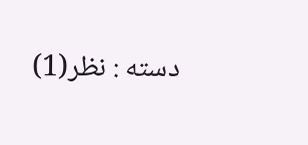دسته : نظر(1)